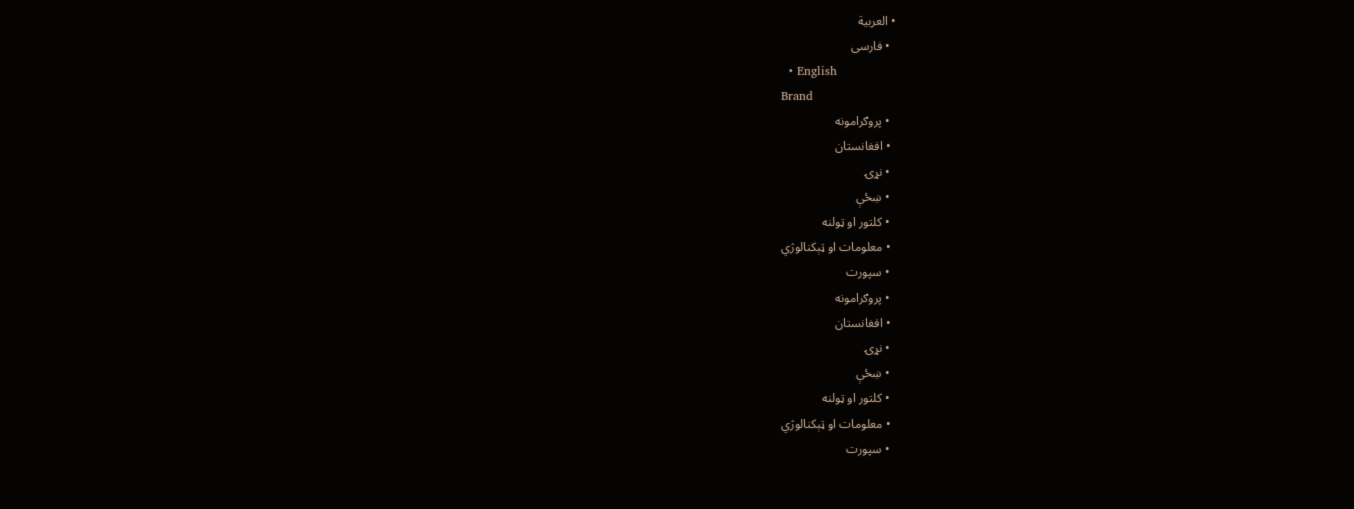• العربية
  • فارسی
  • English
Brand
  • پروګرامونه
  • افغانستان
  • نړۍ
  • ښځې
  • کلتور او ټولنه
  • معلومات او ټېکنالوژي
  • سپورت
  • پروګرامونه
  • افغانستان
  • نړۍ
  • ښځې
  • کلتور او ټولنه
  • معلومات او ټېکنالوژي
  • سپورت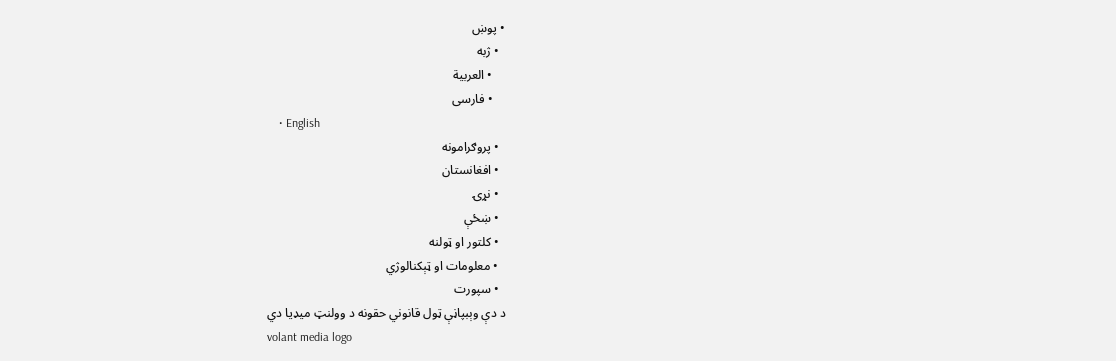• پوښ
  • ژبه
    • العربية
    • فارسی
    • English
  • پروګرامونه
  • افغانستان
  • نړۍ
  • ښځې
  • کلتور او ټولنه
  • معلومات او ټېکنالوژي
  • سپورت
د دې وېبپاڼې ټول قانوني حقونه د وولنټ میډیا دي
volant media logo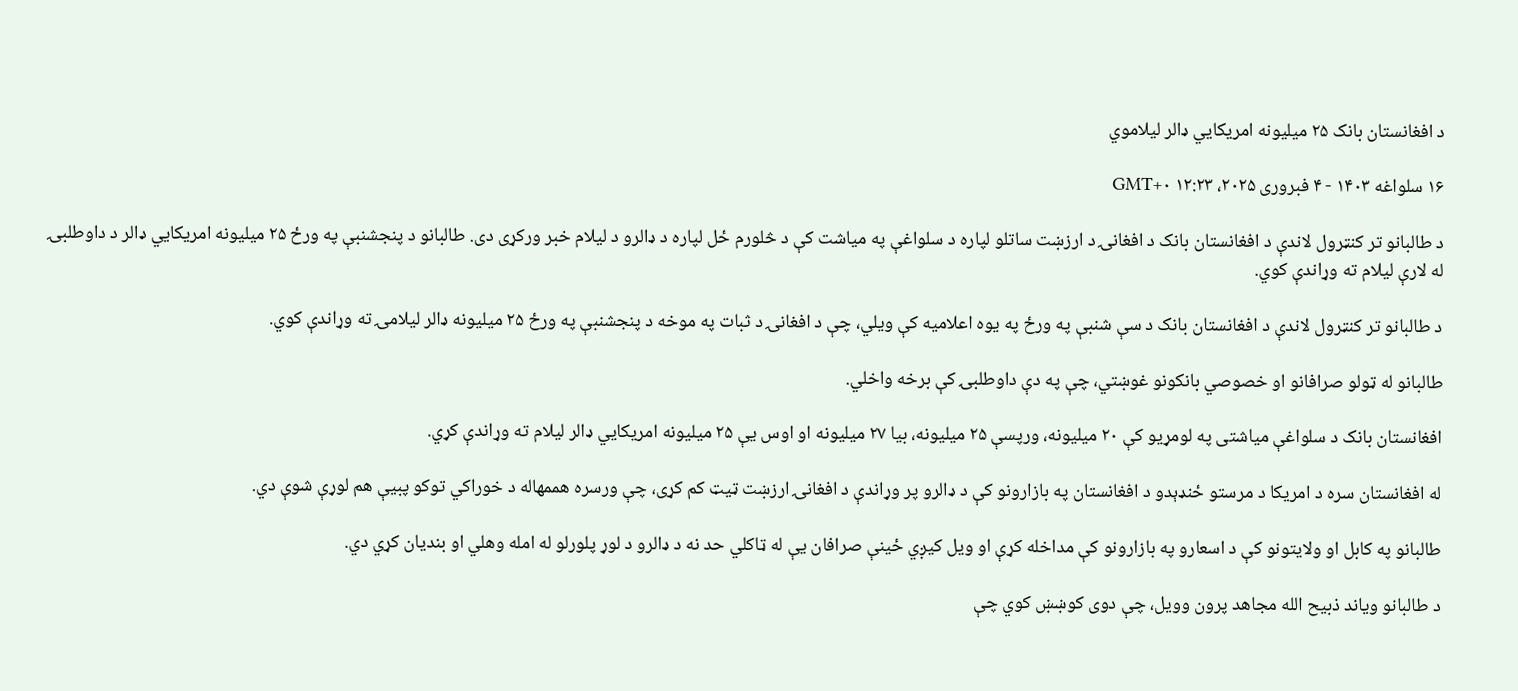د افغانستان بانک ۲۵ میليونه امريکايي ډالر لیلاموي

۱۶ سلواغه ۱۴۰۳ - ۴ فبروری ۲۰۲۵، ۱۲:۲۳ GMT+۰

د طالبانو تر کنټرول لاندې د افغانستان بانک د افغانۍ د ارزښت ساتلو لپاره د سلواغې په میاشت کې د څلورم ځل لپاره د ډالرو د لیلام خبر ورکړی دی. طالبانو د پنجشنبې په ورځ ۲۵ میليونه امریکایي ډالر د داوطلبۍ له لارې ليلام ته وړاندې کوي.

د طالبانو تر کنټرول لاندې د افغانستان بانک د سې شنبې په ورځ په يوه اعلاميه کې ویلي، چې د افغانۍ د ثبات په موخه د پنجشنبې په ورځ ۲۵ ميليونه ډالر لیلامۍ ته وړاندې کوي.

طالبانو له ټولو صرافانو او خصوصي بانکونو غوښتي، چې په دې داوطلبۍ کې برخه واخلي.

افغانستان بانک د سلواغې مياشتی په لومړيو کې ۲۰ ميليونه، ورپسې ۲۵ میليونه، بیا ۲۷ میليونه او اوس یې ۲۵ میليونه امريکایي ډالر لیلام ته وړاندې کړي.

له افغانستان سره د امریکا د مرستو ځنډېدو د افغانستان په بازارونو کې د ډالرو پر وړاندې د افغانۍ ارزښت ټیټ کم کړی، چې ورسره هممهاله د خوراکي توکو پبیې هم لوړې شوې دي.

طالبانو په کابل او ولایتونو کې د اسعارو په بازارونو کې مداخله کړې او ویل کیږي ځینې صرافان یې له ټاکلي حد نه د ډالرو د لوړ پلورلو له امله وهلي او بندیان کړي دي.

د طالبانو ویاند ذبیح الله مجاهد پرون وویل، چې دوی کوښښ کوي چې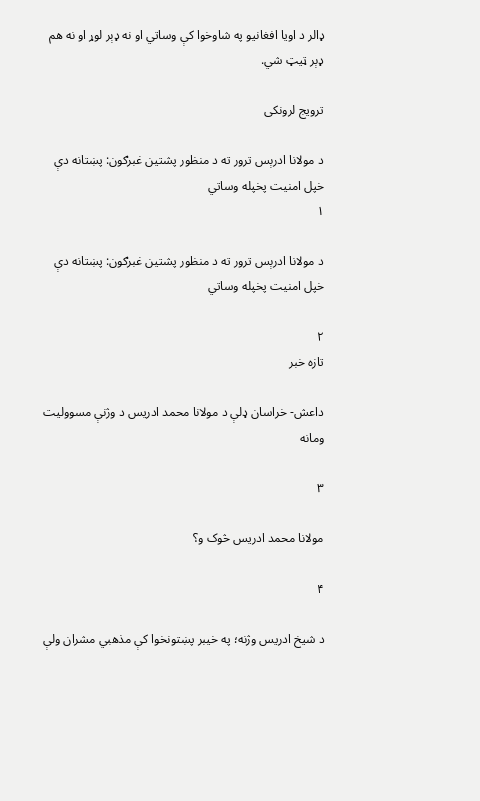ډالر د اویا افغانیو په شاوخوا کې وساتي او نه ډېر لوړ او نه هم ډېر ټیټ شي.

ترویج لرونکی

د مولانا ادرېس ترور ته د منظور پشتین غبرګون: پښتانه دې خپل امنیت پخپله وساتي
۱

د مولانا ادرېس ترور ته د منظور پشتین غبرګون: پښتانه دې خپل امنیت پخپله وساتي

۲
تازه خبر

داعش- خراسان ډلې د مولانا محمد ادریس د وژنې مسوولیت ومانه

۳

مولانا محمد ادریس څوک و؟

۴

د شیخ ادریس وژنه؛ په خیبر پښتونخوا کې مذهبي مشران ولې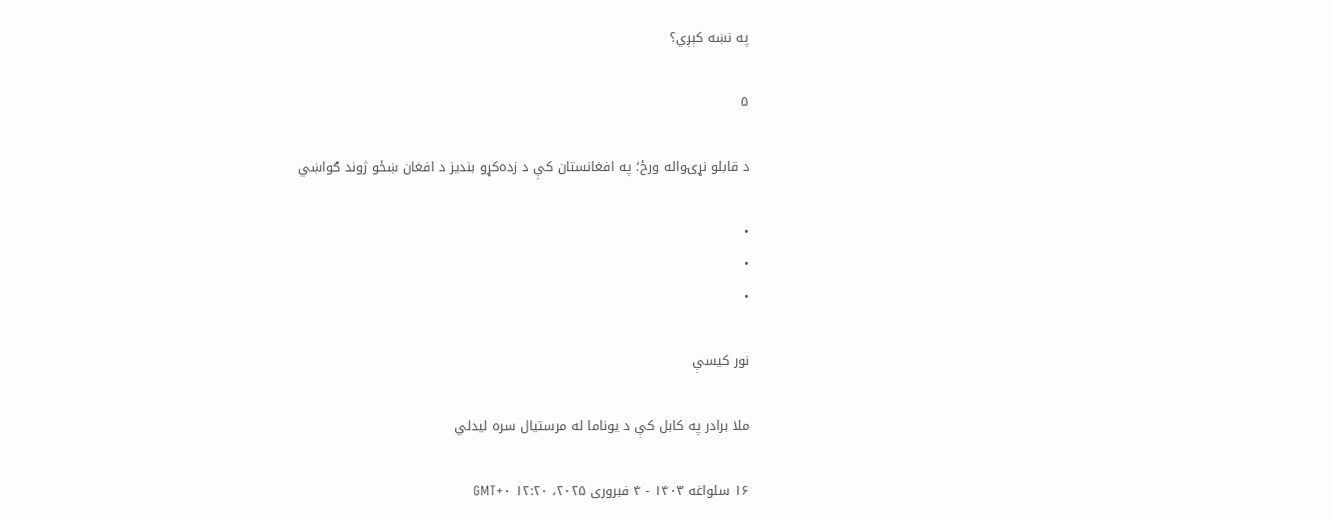په نښه کېږي؟

۵

د قابلو نړۍواله ورځ؛ په افغانستان کې د زده‌کړو بندیز د افغان ښځو ژوند ګواښي

•
•
•

نور کیسې

ملا برادر په کابل کې د یوناما له مرستیال سره لیدلي

۱۶ سلواغه ۱۴۰۳ - ۴ فبروری ۲۰۲۵، ۱۲:۲۰ GMT+۰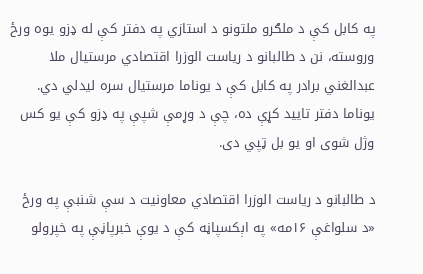په کابل کې د ملګرو ملتونو د استازي په دفتر کې له ډزو یوه ورځ وروسته، نن د طالبانو د ریاست الوزرا اقتصادي مرستیال ملا عبدالغني برادر په کابل کې د یوناما مرستیال سره لیدلي دي. یوناما دفتر تایید کړې ده، چې د وړمې شپې په ډزو کې یو کس وژل شوی او یو بل ټپي دی.

د طالبانو د ریاست الوزرا اقتصادي معاونیت د سې شنبې په ورځ «د سلواغې ۱۶مه» په اېکسپاڼه کې د یوې خبرپاڼې په خپرولو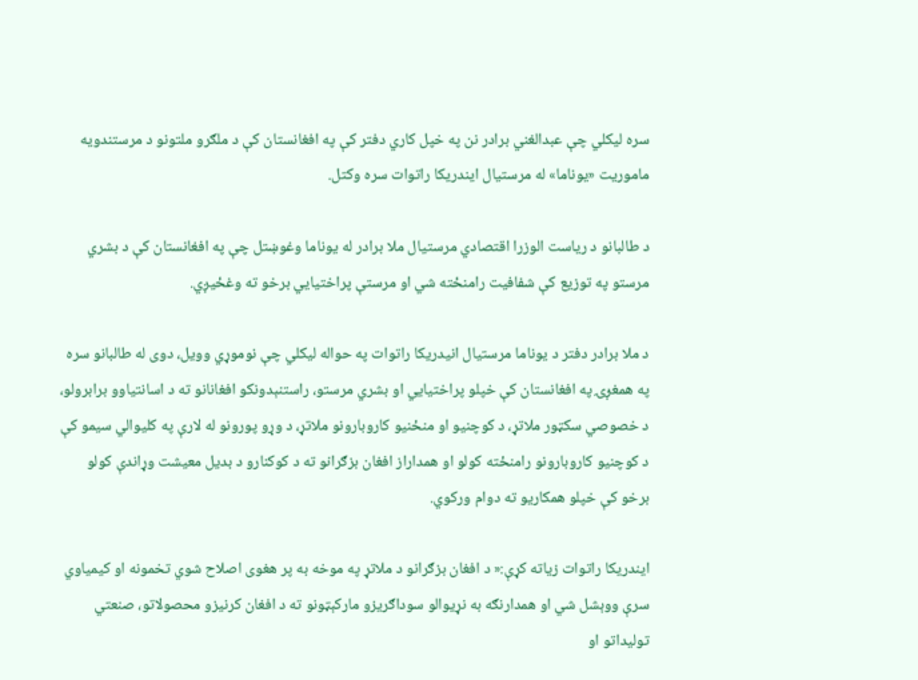سره لیکلي چې عبدالغني برادر نن په خپل کاري دفتر کې په افغانستان کې د ملګرو ملتونو د مرستندویه ماموریت «یوناما» له مرستیال ایندریکا راتوات سره وکتل.

د طالبانو د ریاست الوزرا اقتصادي مرستیال ملا برادر له یوناما وغوښتل چې په افغانستان کې د بشري مرستو په توزیع کې شفافیت رامنځته شي او مرستې پراختیایي برخو ته وغځیږي.

د ملا برادر دفتر د یوناما مرستیال انیدریکا راتوات په حواله لیکلي چې نوموړي وویل، دوی له طالبانو سره په همغږۍ په افغانستان کې خپلو پراختیايي او بشري مرستو، راستنېدونکو افغانانو ته د اسانتیاوو برابرولو، د خصوصي سکټور ملاتړ، د کوچنیو او منځنیو کاروبارونو ملاتړ، د وړو پورونو له لارې په کلیوالي سیمو کې د کوچنیو کاروبارونو رامنځته کولو او همداراز افغان بزګرانو ته د کوکنارو د بديل معیشت وړاندې کولو برخو کې خپلو همکاریو ته دوام ورکوي.

ایندریکا راتوات زیاته کړې:« د افغان بزګرانو د ملاتړ په موخه به پر هغوی اصلاح شوي تخمونه او کیمیاوي سرې ووېشل شي او همدارنګه به نړیوالو سوداګریزو مارکېټونو ته د افغان کرنیزو محصولاتو، صنعتي تولیداتو او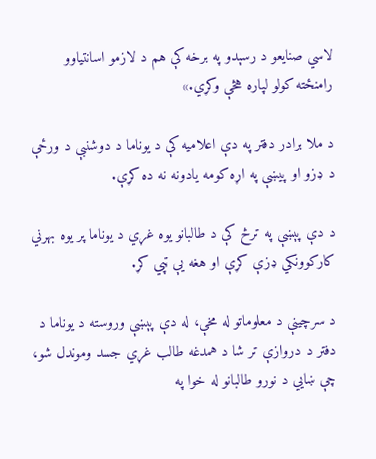لاسي صنایعو د رسېدو په برخه کې هم د لازمو اسانتیاوو رامنځته کولو لپاره هڅې وکړي.»

د ملا برادر دفتر په دې اعلامیه کې د یوناما د دوشنبې د ورځې د ډزو او پیښې په اړه کومه یادونه نه ده کړې.

د دې پېښې په ترڅ کې د طالبانو یوه غړي د یوناما پر یوه بهرني کارکوونکي ډزې کړې او هغه یې ټپي کړ.

د سرچينې د معلوماتو له مخې، له دې پېښې وروسته د يوناما د دفتر د دروازې تر شا د همدغه طالب غړي جسد وموندل شو، چې ښايي د نورو طالبانو له خوا په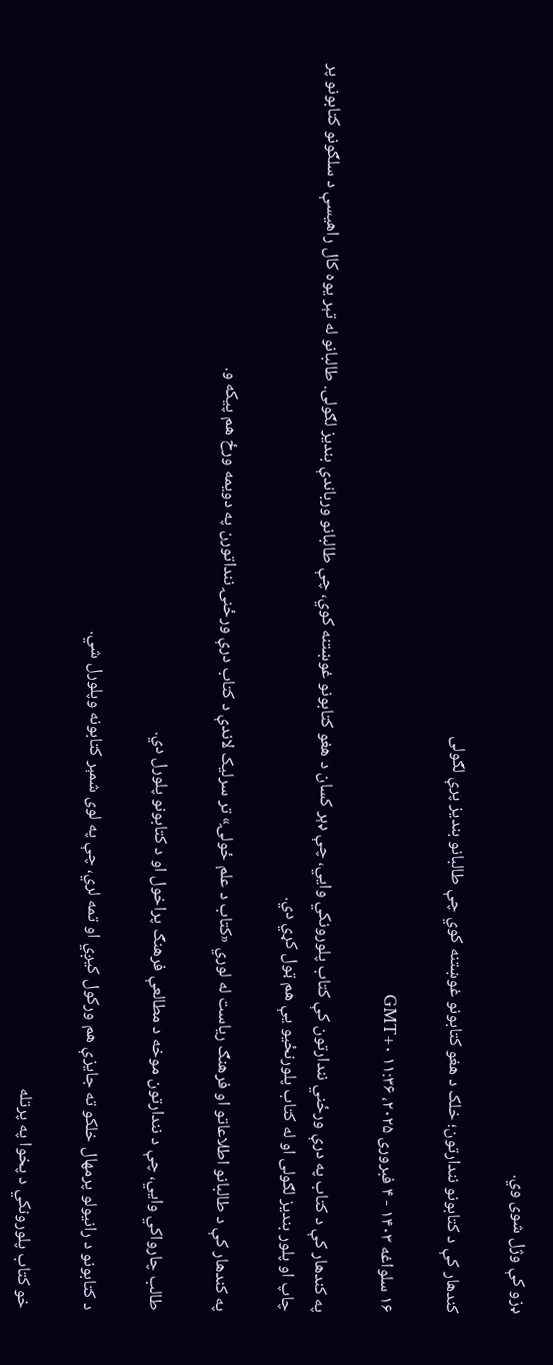ډزو کې وژل شوى وي.

کندهار کې د کتابونو نندارتون؛ خلک د هغو کتابونو غوښتنه کوي چې طالبانو بنديز پرې لګولی

۱۶ سلواغه ۱۴۰۳ - ۴ فبروری ۲۰۲۵، ۱۱:۳۶ GMT+۰

په کندهار کې د کتاب په درې ورځني نندارتون کې کتاب پلورونکي وايي، چې ډېر کسان د هغو کتابونو غوښتنه کوي، چې طالبانو ورباندې بنديز لګولی. طالبانو له تېر یوه کال راهیسې د سلګونو کتابونو پر چاپ او پلور بنديز لګولی او له کتاب پلورنځيو یې هم ټول کړي دي.

په کندهار کې د طالبانو اطلاعاتو او فرهنګ رياست له لوري «کتاب د علم ځولۍ» تر سرلیک لاندې د کتاب درې ورځنۍ ننداتورن په دویمه ورځ هم پیکه و.

طالب چارواکي وایي، چې د نندارتون موخه د مطالعې فرهنګ پراخول او د کتابونو پلورل دي.

د کتابونو د رانيولو پرمهال خلکو ته جایزې هم ورکول کيږي او تمه لري، چې په لوی شمېر کتابونه وپلورل شي.

خو کتاب پلورونکي د پخوا په پرتله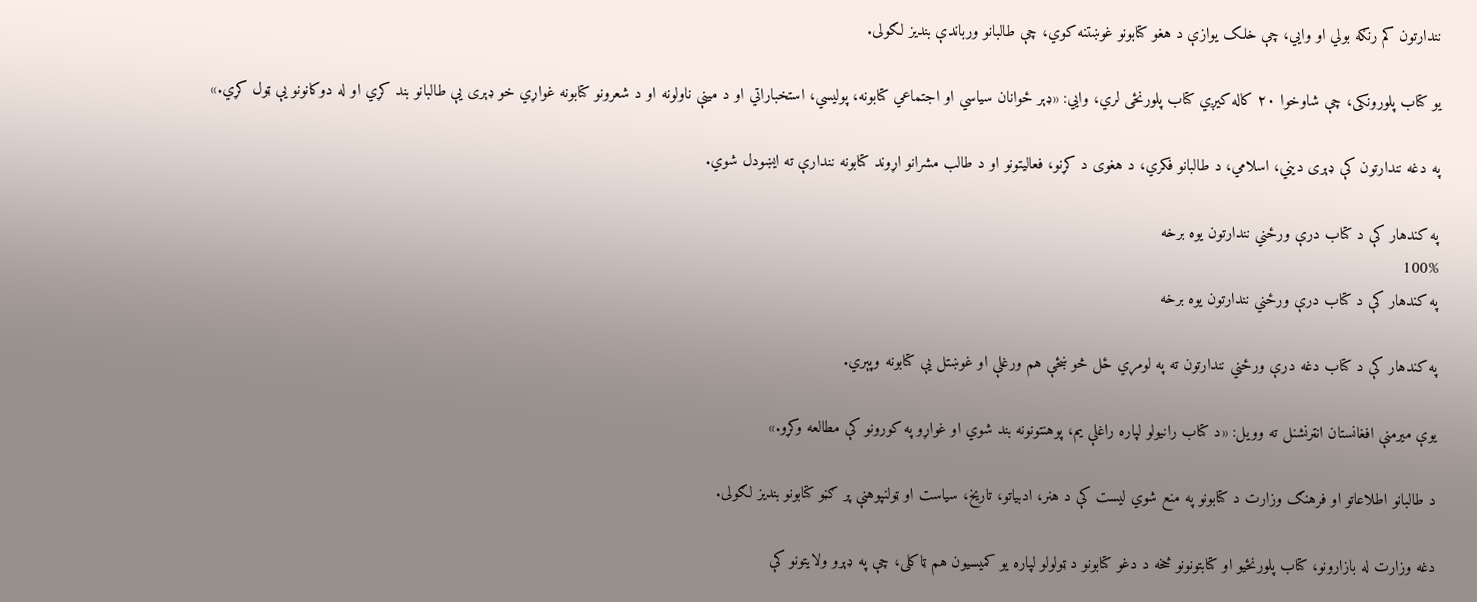نندارتون کم رنګه بولي او وايي، چې خلک یوازې د هغو کتابونو غوښتنه کوي، چې طالبانو ورباندې بنديز لګولی.

یو کتاب پلورونکی، چې شاوخوا ۲۰ کاله کيږي کتاب پلورنځی لري، وايي: «ډېر ځوانان سیاسي او اجتماعي کتابونه، پوليسي، استخباراتي او د مينې ناولونه او د شعرونو کتابونه غواړي خو ډېری يې طالبانو بند کړي او له دوکانونو یې ټول کړي.»

په دغه نندارتون کې ډېری ديني، اسلامي، د طالبانو فکري، د هغوی د کړنو، فعالیتونو او د طالب مشرانو اړوند کتابونه نندارې ته ايښودل شوي.

په کندهار کې د کتاب درې ورځني نندارتون یوه برخه
100%
په کندهار کې د کتاب درې ورځني نندارتون یوه برخه

په کندهار کې د کتاب دغه درې ورځني نندارتون ته په لومړي ځل څو ښځې هم ورغلې او غوښتل يې کتابونه وپېري.

يوې ميرمنې افغانستان انټرنشنل ته وويل: «د کتاب رانیولو لپاره راغلې یم، پوهنتونونه بند شوي او غواړو په کورونو کې مطالعه وکړو.»

د طالبانو اطلاعاتو او فرهنګ وزارت د کتابونو په منع شوي لیست کې د هنر، ادبیاتو، تاریخ، سیاست او ټولنپوهنې پر ګڼو کتابونو بندیز لګولی.

دغه وزارت له بازارونو، کتاب پلورنځيو او کتابتونونو څخه د دغو کتابونو د ټولولو لپاره یو کميسیون هم ټاکلی، چې په ډېرو ولایتونو کې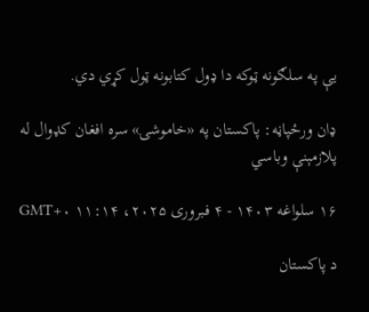يې په سلګونه ټوکه دا ډول کتابونه ټول کړي دي.

ډان ورځپاڼه: پاکستان په «خاموشۍ» سره افغان کډوال له پلازمېنې وباسي

۱۶ سلواغه ۱۴۰۳ - ۴ فبروری ۲۰۲۵، ۱۱:۱۴ GMT+۰

د پاکستان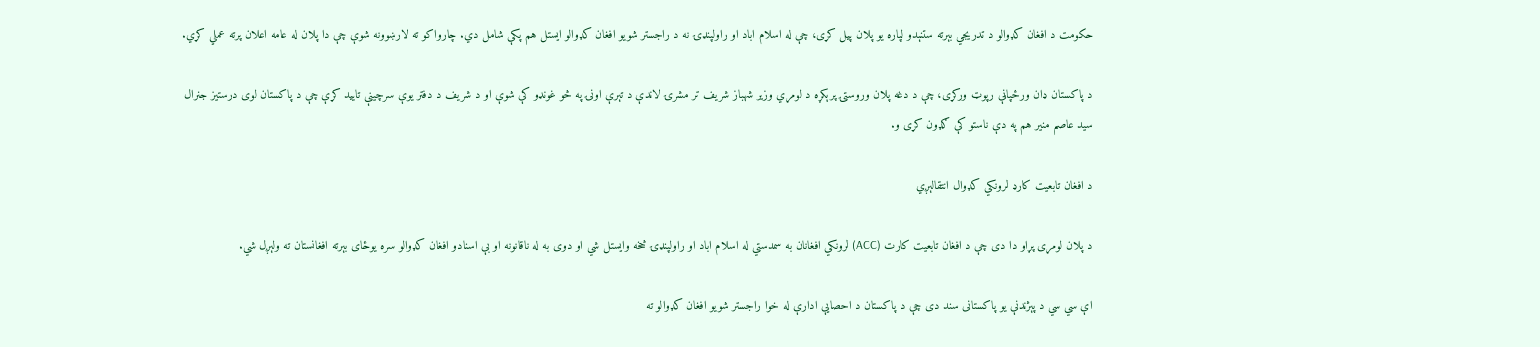حکومت د افغان کډوالو د تدریجي بېرته ستنېدو لپاره یو پلان پیل کړی، چې له اسلام اباد او راولپنډۍ نه د راجستر شویو افغان کډوالو ایستل هم پکې شامل دي. چارواکو ته لارښوونه شوې چې دا پلان له عامه اعلان پرته عملي کړي.

د پاکستان ډان ورځپاڼې رپوټ ورکړی، چې د دغه پلان وروستۍ پرېکړه د لومړي وزیر شهباز شریف تر مشرۍ لاندې د تېرې اونۍ په څو غونډو کې شوې او د شریف د دفتر یوې سرچینې تایید کړې چې د پاکستان لوی درستیز جنرال سید عاصم منیر هم په دې ناستو کې ګډون کړی و.

د افغان تابعیت کارډ لرونکي کډوال انتقالېږي

د پلان لومړی پړاو دا دی چې د افغان تابعیت کارت (ACC) لرونکي افغانان به سمدستي له اسلام‌ اباد او راولپنډۍ څخه وایستل شي او دوی به له ناقانونه او بې اسنادو افغان کډوالو سره یوځای بېرته افغانستان ته ولېږل شي.

اې سي سي د پېژندنې یو پاکستانی سند دی چې د پاکستان د احصايې ادارې له خوا راجستر شویو افغان کډوالو ته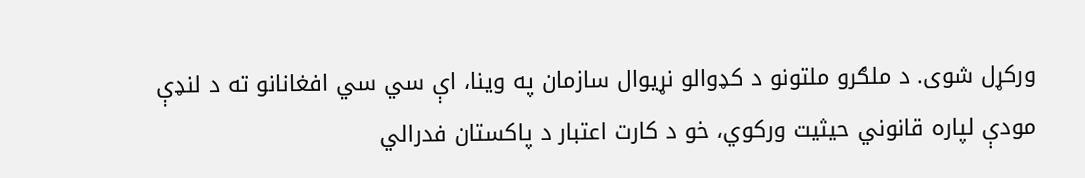ورکړل شوی. د ملګرو ملتونو د کډوالو نړیوال سازمان په وینا، اې سي سي افغانانو ته د لنډې مودې لپاره قانوني حیثیت ورکوي، خو د کارت اعتبار د پاکستان فدرالي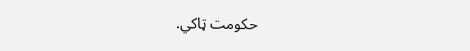حکومت ټاکي.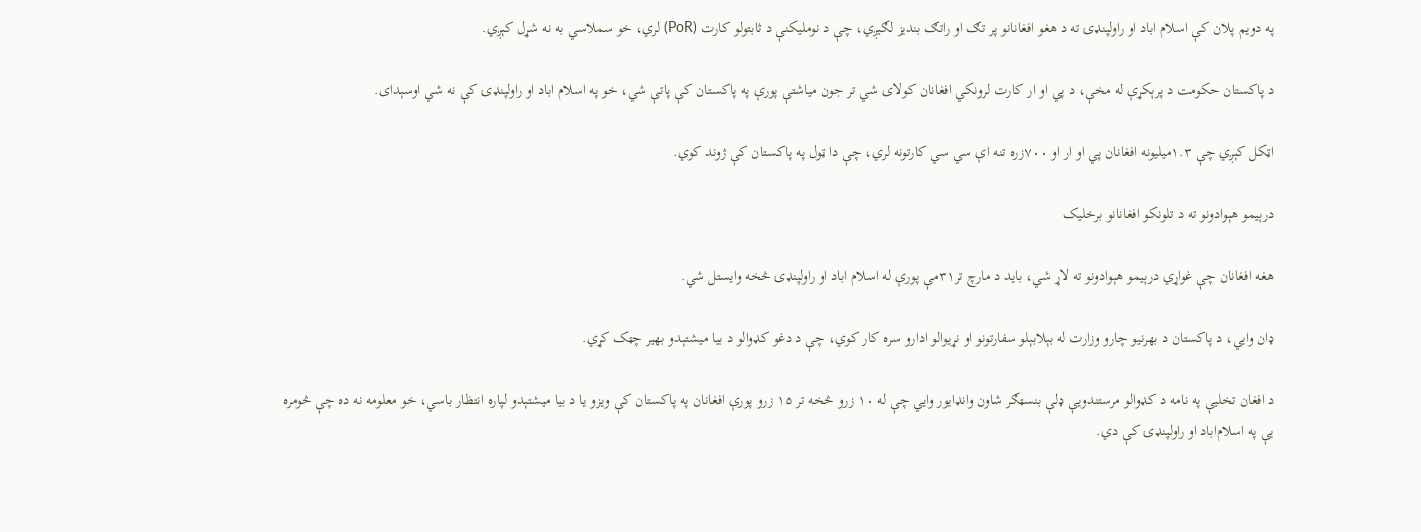په دویم پلان کې اسلام‌ اباد او راولپنډۍ ته د هغو افغانانو پر تګ او راتګ بندیز لګیږي، چې د نوملیکنې د ثابتولو کارت (PoR) لري، خو سملاسي به نه شړل کېږي.

د پاکستان حکومت د پرېکړې له مخې، د پي او ار کارت لرونکي افغانان کولای شي تر جون میاشتې پورې په پاکستان کې پاتې شي، خو په اسلام‌ اباد او راولپنډۍ کې نه شي اوسېدای.

اټکل کېږي چې ۱.۳میلیونه افغانان پي او ار او ۷۰۰زره تنه اې سي سي کارتونه لري، چې دا ټول په پاکستان کې ژوند کوي.

درېیمو هېوادونو ته د تلونکو افغانانو برخلیک

هغه افغانان چې غواړي درېیمو هېوادونو ته لاړ شي، باید د مارچ تر۳۱مې پورې له اسلام‌ اباد او راولپنډۍ څخه وایستل شي.

ډان وايي، د پاکستان د بهرنیو چارو وزارت له بېلابېلو سفارتونو او نړیوالو ادارو سره کار کوي، چې د دغو کډوالو د بیا میشتېدو بهیر چټک کړي.

د افغان تخلیې په نامه د کډوالو مرستندویې ډلې بنسټګر شاون وانډایور وايي چې له ۱۰ زرو څخه تر ۱۵ زرو پورې افغانان په پاکستان کې ویزو یا د بیا میشتېدو لپاره انتظار باسي، خو معلومه نه ده چې څومره یې په اسلام‌اباد او راولپنډۍ کې دي.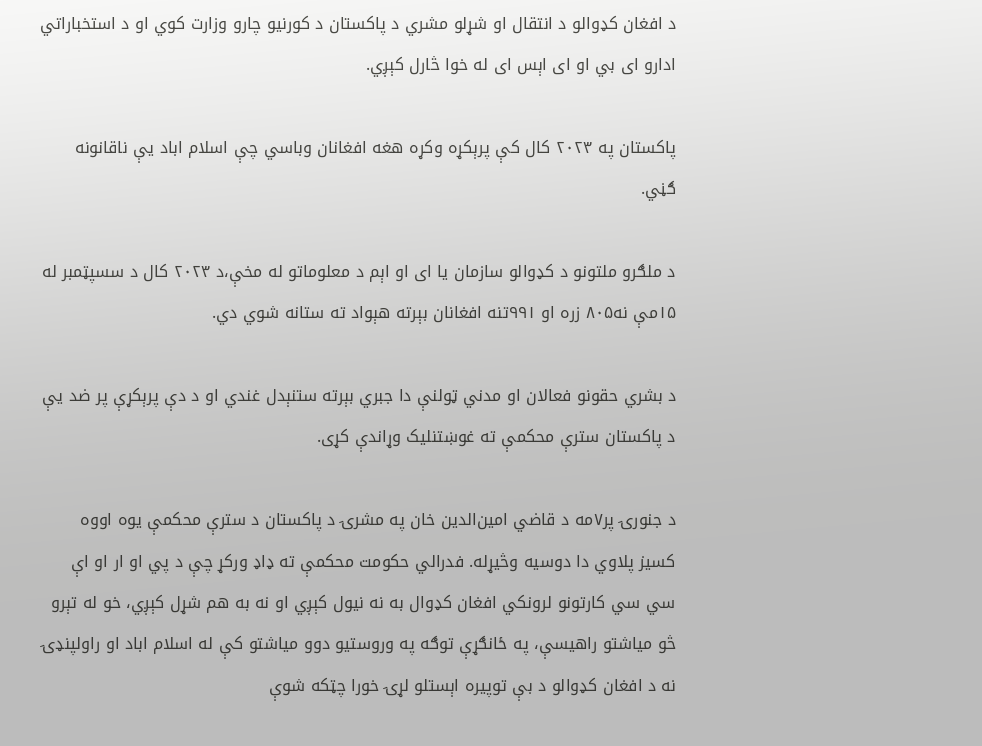د افغان کډوالو د انتقال او شړلو مشري د پاکستان د کورنیو چارو وزارت کوي او د استخباراتي ادارو ای بي او ای اېس ای له خوا څارل کېږي.

پاکستان په ۲۰۲۳ کال کې پرېکړه وکړه هغه افغانان وباسي چې اسلام اباد یې ناقانونه ګڼي.

د ملګرو ملتونو د کډوالو سازمان یا ای او اېم د معلوماتو له مخې،د ۲۰۲۳ کال د سسپټمبر له ۱۵مې نه۸۰۵ زره او ۹۹۱تنه افغانان بېرته هېواد ته ستانه شوي دي.

د بشري حقونو فعالان او مدني ټولنې دا جبري بېرته ستنېدل غندي او د دې پرېکړې پر ضد یې د پاکستان سترې محکمې ته غوښتنلیک وړاندې کړی.

د جنورۍ پر۷مه د قاضي امین‌الدین خان په مشرۍ د پاکستان د سترې محکمې یوه اووه کسیز پلاوي دا دوسیه وڅیړله. فدرالي حکومت محکمې ته ډاډ ورکړ چې د پي او ار او اې سي سي کارتونو لرونکي افغان کډوال به نه نیول کېږي او نه به هم شړل کېږي، خو له تېرو څو میاشتو راهیسې، په ځانګړې توګه په وروستیو دوو میاشتو کې له اسلام اباد او راولپنډۍ نه د افغان کډوالو د بې توپیره اېستلو لړۍ خورا چټکه شوې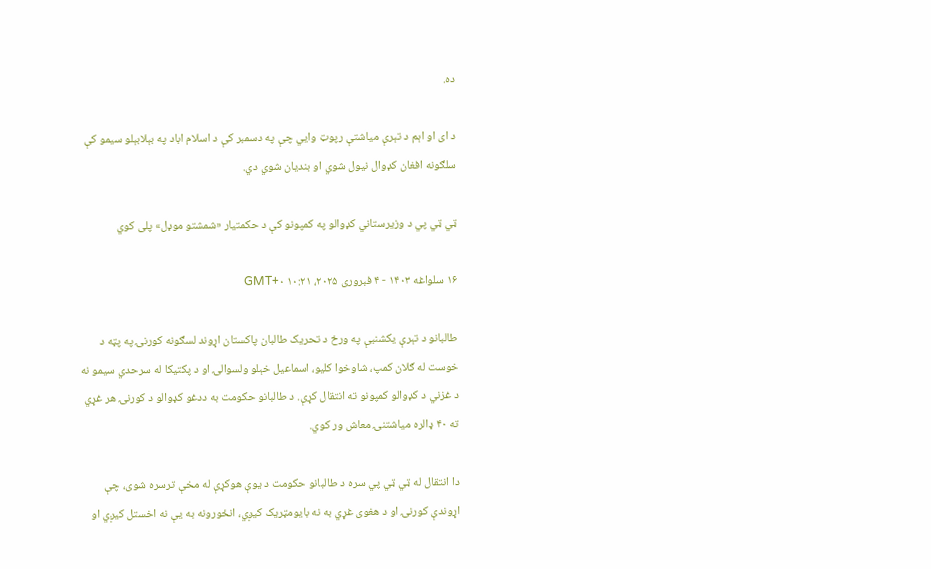ده.

د ای او اېم د تېرې میاشتې رپوټ وايي چې په دسمبر کې د اسلام‌ اباد په بېلابېلو سیمو کې سلګونه افغان کډوال نیول شوي او بندیان شوي دي.

ټي ټي پي د وزیرستاني کډوالو په کمپونو کې د حکمتیار «شمشتو موډل» پلی کوي

۱۶ سلواغه ۱۴۰۳ - ۴ فبروری ۲۰۲۵، ۱۰:۲۱ GMT+۰

طالبانو د تېرې یکشنبې په ورځ د تحریک طالبان پاکستان اړوند لسګونه کورنۍ په پټه د خوست له ګلان کمپ، شاوخوا کلیو، اسماعیل خېلو ولسوالۍ او د پکتیکا له سرحدي سیمو نه د غزني د کډوالو کمپونو ته انتقال کړې. د طالبانو حکومت به ددغو کډوالو د کورنۍ هر غړي ته ۴۰ ډالره میاشتنۍ معاش ور کوي.

دا انتقال له ټي ټي پي سره د طالبانو حکومت د یوې هوکړې له مخې ترسره شوی، چې اړوندې کورنۍ او د هغوی غړي به نه بایومټریک کیږي، انځورونه به یې نه اخستل کیږي او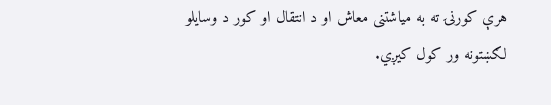هرې کورنۍ ته به میاشتنی معاش او د انتقال او کور د وسایلو لګښتونه ور کول کیږي.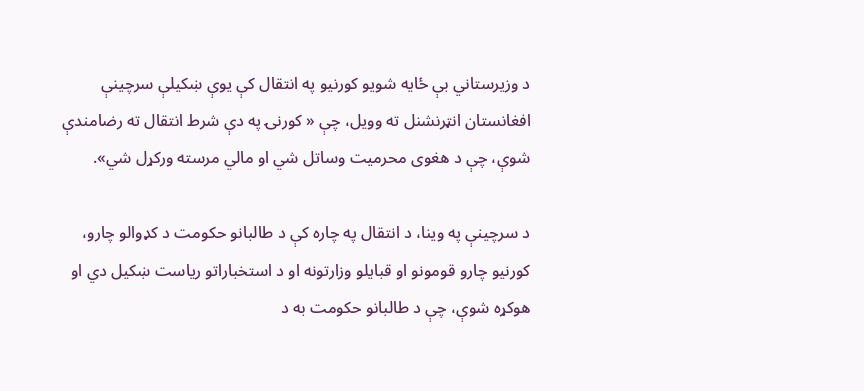د وزیرستاني بې ځایه شویو کورنیو په انتقال کې یوې ښکیلې سرچینې افغانستان انټرنشنل ته وویل، چې « کورنۍ په دې شرط انتقال ته رضامندې شوې، چې د هغوی محرمیت وساتل شي او مالي مرسته ورکړل شي».

د سرچینې په وینا، د انتقال په چاره کې د طالبانو حکومت د کډوالو چارو، کورنیو چارو قومونو او قبایلو وزارتونه او د استخباراتو ریاست ښکیل دي او هوکړه شوې، چې د طالبانو حکومت به د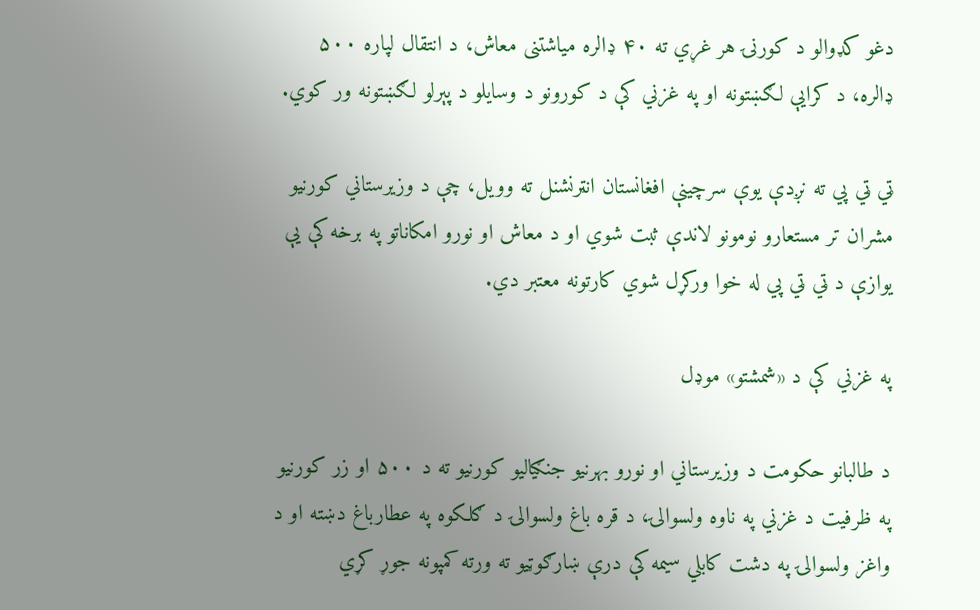دغو کډوالو د کورنۍ هر غړي ته ۴۰ ډالره میاشتنی معاش، د انتقال لپاره ۵۰۰ ډالره، د کرایې لګښتونه او په غزني کې د کورونو د وسایلو د پېرلو لګښتونه ور کوي.

ټي ټي پي ته نږدې یوې سرچینې افغانستان انټرنشنل ته وویل، چې د وزیرستاني کورنیو مشران تر مستعارو نومونو لاندې ثبت شوي او د معاش او نورو امکاناتو په برخه کې یې یوازې د ټي ټي پي له خوا ورکړل شوي کارتونه معتبر دي.

په غزني کې د «شمشتو» موډل

د طالبانو حکومت د وزیرستاني او نورو بهرنیو جنګیالیو کورنیو ته د ۵۰۰ او زر کورنیو په ظرفیت د غزني په ناوه ولسوالۍ، د قره باغ ولسوالۍ د ګلکوه په عطارباغ دښته او د واغز ولسوالۍ په دشت کابلي سیمه کې درې ښارګوټيو ته ورته کمپونه جوړ کړي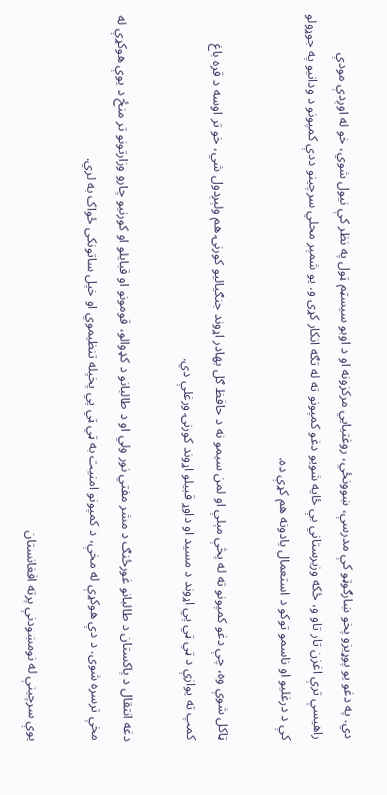دي. په دغو یو پوړیزو پخو ښارګوټو کې مدرسې، ښوونځي، روغتیايي مرکزونه او د اوبو سیسټم ټول په نظر کې نیول شوي، خو له اوږدې مودې راهیسې ترې اغزن تار تاو و، ځکه وزیرستاني بې ځایه شویو دغو کمپونو ته له تګه انکار کړی و. یو شمېر محلي سرچینو ددې کمپونو د ودانیو په جوړولو کې د درغلیو او ناسمو توکو د استعمال یادونه هم کړې ده.

ټاکل شوې وه، چې دغو کمپونو ته له پڅې مېلې او لمن سیمو نه د حافظ ګل بهادر اړوند جنګیالیو کورنۍ هم ولېږدول شي، خو تر اوسه د قره باغ کمپ ته یوازې د ټي ټي پي اړوند د مسید او داوړ قبیلو اړوند کورنۍ ورغلې دي.

دغه انتقال د پاکستان د طالبانو غورځنګ د مشر مفتي نور ولي او د طالبانو د کډوالو، قومونو او قبایلو او کورنیو چارو وزارتونو تر منځ د یوې هوکړې له مخې ترسره شوی. د دې هوکړې له مخې، د کمپونو امنیت به ټي ټي پي پخپله تنظیموي او خپل ساتونکی ځواک به لري.

یوې سرچینې له نومښودنې پرته افغانستان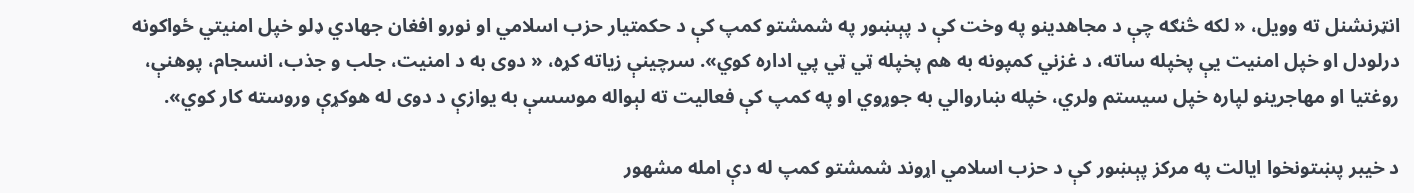انټرنشنل ته وویل، « لکه څنګه چې د مجاهدینو په وخت کې د پېښور په شمشتو کمپ کې د حکمتیار حزب اسلامي او نورو افغان جهادي ډلو خپل امنیتي ځواکونه درلودل او خپل امنیت یې پخپله ساته، د غزني کمپونه به هم پخپله ټي ټي پي اداره کوي». سرچینې زیاته کړه، « دوی به د امنیت، جلب و جذب، انسجام، پوهنې، روغتیا او مهاجرینو لپاره خپل سیستم ولري، خپله ښاروالي به جوړوي او په کمپ کې فعالیت ته لېواله موسسې به یوازې د دوی له هوکړې وروسته کار کوي».

د خیبر پښتونخوا ایالت په مرکز پېښور کې د حزب اسلامي اړوند شمشتو کمپ له دې امله مشهور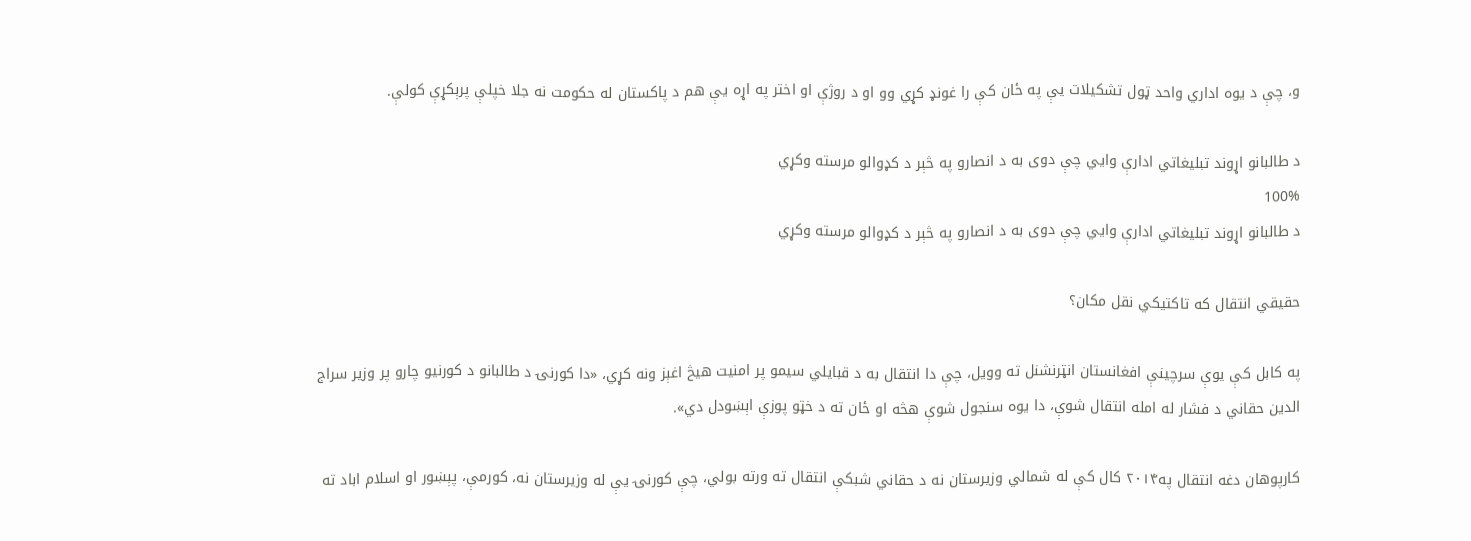و، چې د یوه اداري واحد ټول تشکیلات یې په ځان کې را غونډ کړي وو او د روژې او اختر په اړه یې هم د پاکستان له حکومت نه جلا خپلې پرېکړې کولې.

د طالبانو اړوند تبلیغاتي ادارې وايي چې دوی به د انصارو په څېر د کډوالو مرسته وکړي
100%
د طالبانو اړوند تبلیغاتي ادارې وايي چې دوی به د انصارو په څېر د کډوالو مرسته وکړي

حقیقي انتقال که تاکتیکي نقل مکان؟

په کابل کې یوې سرچینې افغانستان انټرنشنل ته وویل، چې دا انتقال به د قبایلي سیمو پر امنیت هیڅ اغېز ونه کړي، «دا کورنۍ د طالبانو د کورنیو چارو پر وزیر سراج الدین حقاني د فشار له امله انتقال شوې، دا یوه سنجول شوې هڅه او ځان ته د خټو پوزې اېښودل دي».

کارپوهان دغه انتقال په۲۰۱۴ کال کې له شمالي وزیرستان نه د حقاني شبکې انتقال ته ورته بولي، چې کورنۍ یې له وزیرستان نه، کورمې، پېښور او اسلام اباد ته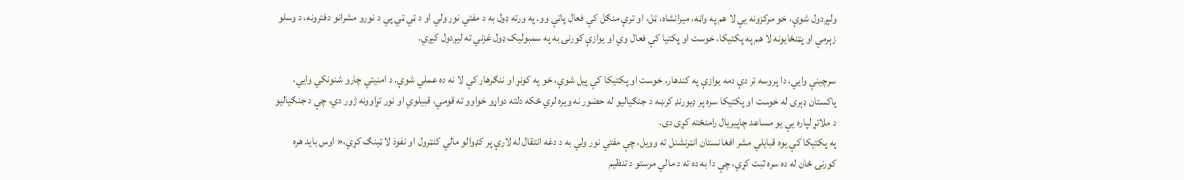ولېږدول شوې، خو مرکزونه یې لا هم په واڼه، میرانشاه، ټل، او ترې منګل کې فعال پاتې وو. په ورته ډول به د مفتي نور ولي او د ټي ټي پي د نورو مشرانو دفترونه، د وسلو زېرمې او پټنځایونه لا هم په پکتیکا، خوست او پکتیا کې فعال وي او یوازې کورنۍ به په سمبولیک ډول غزني ته لیږدول کیږي.

سرچینې وايي، دا پروسه تر دې دمه یوازې په کندهار، خوست او پکتیکا کې پیل شوې، خو په کونړ او ننګرهار کې لا نه ده عملي شوې. د امنیتي چارو شنونکي وايي، پاکستان ډېری له خوست او پکتیکا سره پر ډیورنډ کرښه د جنګیالیو له حضور نه ویره لري ځکه دلته دواړو خواوو ته قومي، قبیلوي او نور تړاوونه ژور دي، چې د جنګیالیو د ملاتړ لپاره یې یو مساعد چاپیریال رامنځته کړی دی.
په پکتیکا کې یوه قبایلي مشر افغانستان انټرنشنل ته وویل، چې مفتي نور ولي به د دغه انتقال له لارې پر کډوالو مالي کنټرول او نفوذ لا ټینګ کړي،« اوس باید هره کورنۍ ځان له ده سره ثبت کړي، چې دا به ده ته د مالي مرستو د تنظیم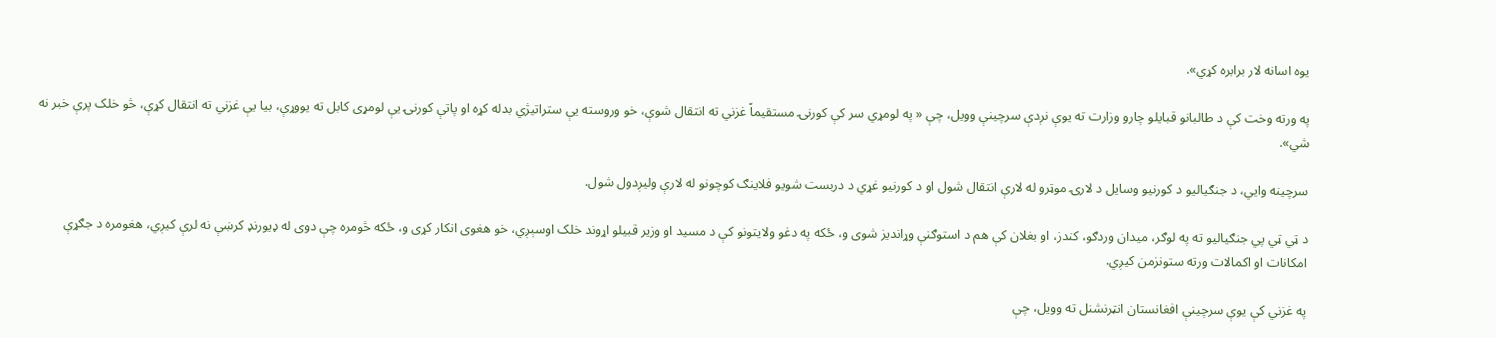یوه اسانه لار برابره کړي».

په ورته وخت کې د طالبانو قبایلو چارو وزارت ته یوې نږدې سرچینې وویل، چې « په لومړي سر کې کورنۍ مستقیماً غزني ته انتقال شوې، خو وروسته یې ستراتیژي بدله کړه او پاتې کورنۍ یې لومړی کابل ته یووړې، بیا یې غزني ته انتقال کړې، څو خلک پرې خبر نه شي».

سرچینه وايي، د جنګیالیو د کورنیو وسایل د لارۍ موټرو له لارې انتقال شول او د کورنیو غړي د دربست شویو فلاینګ کوچونو له لارې ولیږدول شول.

د ټي ټي پي جنګیالیو ته په لوګر، میدان وردګو، کندز، او بغلان کې هم د استوګنې وړاندیز شوی و، ځکه په دغو ولایتونو کې د مسید او وزیر قبیلو اړوند خلک اوسېږي، خو هغوی انکار کړی و، ځکه څومره چې دوی له ډیورنډ کرښې نه لرې کیږي، هغومره د جګړې امکانات او اکمالات ورته ستونزمن کیږي.

په غزني کې یوې سرچینې افغانستان انټرنشنل ته وویل، چې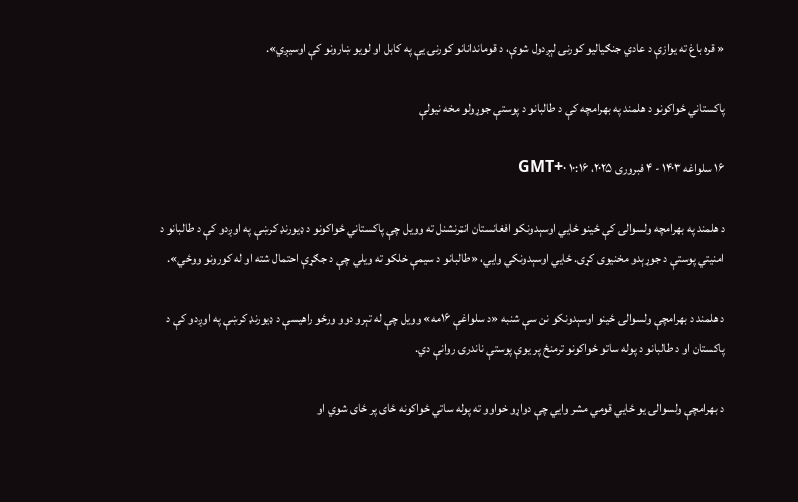« قره باغ ته یوازې د عادي جنګیالیو کورنۍ لېږدول شوې، د قوماندانانو کورنۍ یې په کابل او لویو ښارونو کې اوسيږي».

پاکستاني ځواکونو د هلمند په بهرامچه کې د طالبانو د پوستې جوړولو مخه نیولې

۱۶ سلواغه ۱۴۰۳ - ۴ فبروری ۲۰۲۵، ۱۰:۱۶ GMT+۰

د هلمند په بهرامچه ولسوالۍ کې ځینو ځايي اوسېدونکو افغانستان انټرنشنل ته وویل چې پاکستاني ځواکونو د ډیورنډ کرښې په اوږدو کې د طالبانو د امنیتي پوستې د جوړېدو مخنیوی کړی. ځايي اوسېدونکي وايي، «طالبانو د سیمې خلکو ته ویلي چې د جګړې احتمال شته او له کورونو ووځي».

د هلمند د بهرامچې ولسوالۍ ځینو اوسېدونکو نن سې شنبه «د سلواغې ۱۶مه» وویل چې له تېرو دوو ورځو راهیسې د ډیورنډ کرښې په اوږدو کې د پاکستان او د طالبانو د پوله ساتو ځواکونو ترمنځ پر یوې پوستې ناندرۍ روانې دي.

د بهرامچې ولسوالۍ یو ځايي قومي مشر وايي چې دواړو خواوو ته پوله ساتي ځواکونه ځای پر ځای شوي او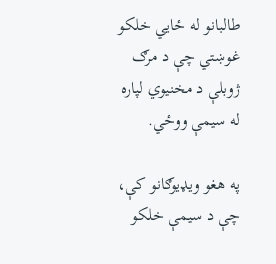طالبانو له ځايي خلکو غوښتي چې د مرګ ژوبلې د مخنیوي لپاره له سیمې ووځي.

په هغو ویډیوګانو کې، چې د سیمې خلکو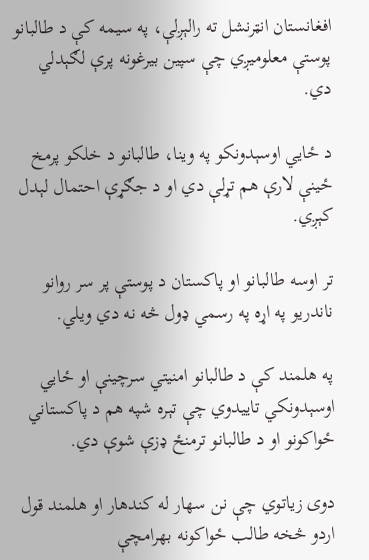افغانستان انټرنشل ته رالېږلې، په سیمه کې د طالبانو پوستې معلومیږي چې سپین بیرغونه پرې لګېدلي دي.

د ځايي اوسېدونکو په وینا، طالبانو د خلکو پرمخ ځینې لارې هم تړلې دي او د جګړې احتمال لېدل کېږي.

تر اوسه طالبانو او پاکستان د پوستې پر سر روانو ناندریو په اړه په رسمي ډول څه نه دي ویلي.

په هلمند کې د طالبانو امنیتي سرچینې او ځايي اوسېدونکي تاییدوي چې تېره شپه هم د پاکستاني ځواکونو او د طالبانو ترمنځ ډزې شوې دي.

دوی زیاتوي چې نن سهار له کندهار او هلمند قول اردو څخه طالب ځواکونه بهرامچې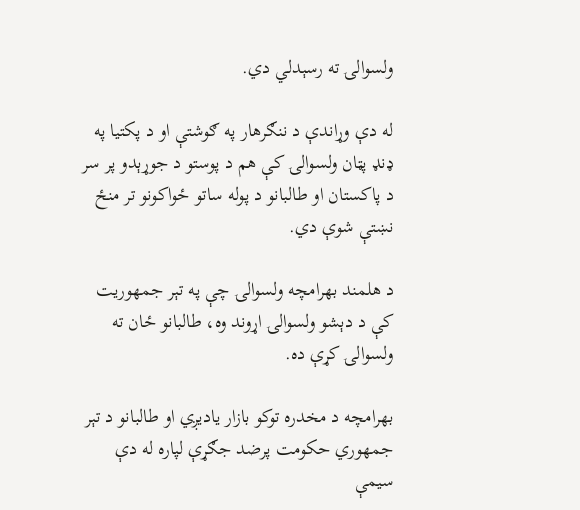ولسوالۍ ته رسېدلي دي.

له دې وړاندې د ننګرهار په ګوشتې او د پکتیا په ډنډ پټان ولسوالۍ کې هم د پوستو د جوړېدو پر سر د پاکستان او طالبانو د پوله ساتو ځواکونو تر منځ نښتې شوې دي.

د هلمند بهرامچه ولسوالۍ چې په تېر جمهوریت کې د دېشو ولسوالۍ اړوند وه، طالبانو ځان ته ولسوالۍ کړې ده.

بهرامچه د مخدره توکو بازار یادیږي او طالبانو د تېر جمهوري حکومت پرضد جګړې لپاره له دې سیمې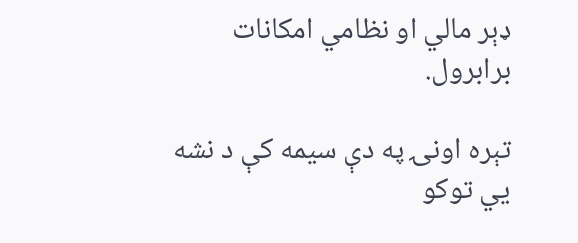ډېر مالي او نظامي امکانات برابرول.

تېره اونۍ په دې سیمه کې د نشه يي توکو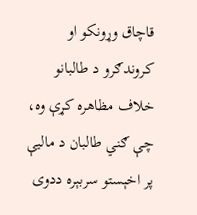قاچاق وړونکو او کروندګرو د طالبانو خلاف مظاهره کړې وه، چې ګني طالبان د مالیې پر اخېستو سربېره ددوی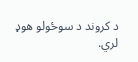د کروند د سوځولو هوډ لري.